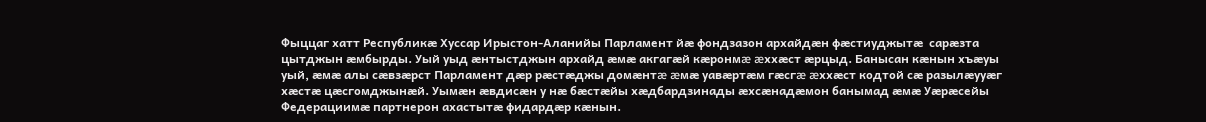Фыццаг хатт Республикæ Хуссар Ирыстон-Аланийы Парламент йæ фондзазон архайдæн фæстиуджытæ  сарæзта цытджын æмбырды. Уый уыд æнтыстджын архайд æмæ акгагæй кæронмæ æххæст æрцыд. Банысан кæнын хъæуы уый, æмæ алы сæвзæрст Парламент дæр рæстæджы домæнтæ æмæ уавæртæм гæсгæ æххæст кодтой сæ разылæууæг хæстæ цæсгомджынæй. Уымæн æвдисæн у нæ бæстæйы хæдбардзинады æхсæнадæмон банымад æмæ Уæрæсейы Федерациимæ партнерон ахастытæ фидардæр кæнын.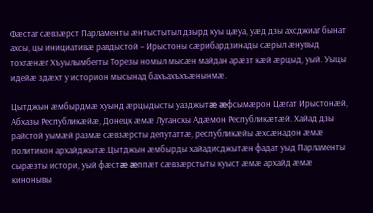Фæстаг сæвзæрст Парламенты æнтыстытыл дзырд куы цæуа, уæд дзы ахсджиаг бынат ахсы, цы инициативæ равдыстой – Ирыстоны сæрибардзинады сæрыл æнувыд тохгæнæг Хъуылымбегты Торезы номыл мысæн майдан арæзт кæй æрцыд, уый. Уыцы идейæ здæхт у историон мысынад бахъахъхъæнынмæ.

Цытджын æмбырдмæ хуынд æрцыдысты уазджытæ æфсымæрон Цæгат Ирыстонæй, Абхазы Республикæйæ, Донецк æмæ Луганскы Адæмон Республикæтæй. Хайад дзы райстой уымæй размæ сæвзæрсты депутаттæ, республикæйы æхсæнадон æмæ политикон архайджытæ.Цытджын æмбырды хайадисджытæн фадат уыд Парламенты сырæзты истори, уый фæстæ æппæт сæвзæрстыты куыст æмæ архайд æмæ кинонывы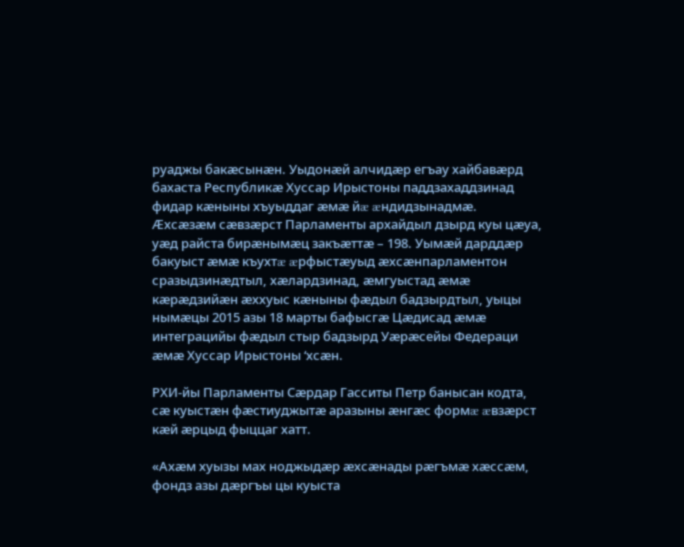руаджы бакæсынæн. Уыдонæй алчидæр егъау хайбавæрд бахаста Республикæ Хуссар Ирыстоны паддзахаддзинад фидар кæныны хъуыддаг æмæ йæ æндидзынадмæ. Æхсæзæм сæвзæрст Парламенты архайдыл дзырд куы цæуа, уæд райста бирæнымæц закъæттæ – 198. Уымæй дарддæр бакуыст æмæ къухтæ æрфыстæуыд æхсæнпарламентон сразыдзинæдтыл, хæлардзинад, æмгуыстад æмæ кæрæдзийæн æххуыс кæныны фæдыл бадзырдтыл, уыцы нымæцы 2015 азы 18 марты бафысгæ Цæдисад æмæ интеграцийы фæдыл стыр бадзырд Уæрæсейы Федераци æмæ Хуссар Ирыстоны ‘хсæн.

РХИ-йы Парламенты Сæрдар Гасситы Петр банысан кодта, сæ куыстæн фæстиуджытæ аразыны æнгæс формæ æвзæрст кæй æрцыд фыццаг хатт.

«Ахæм хуызы мах ноджыдæр æхсæнады рæгъмæ хæссæм, фондз азы дæргъы цы куыста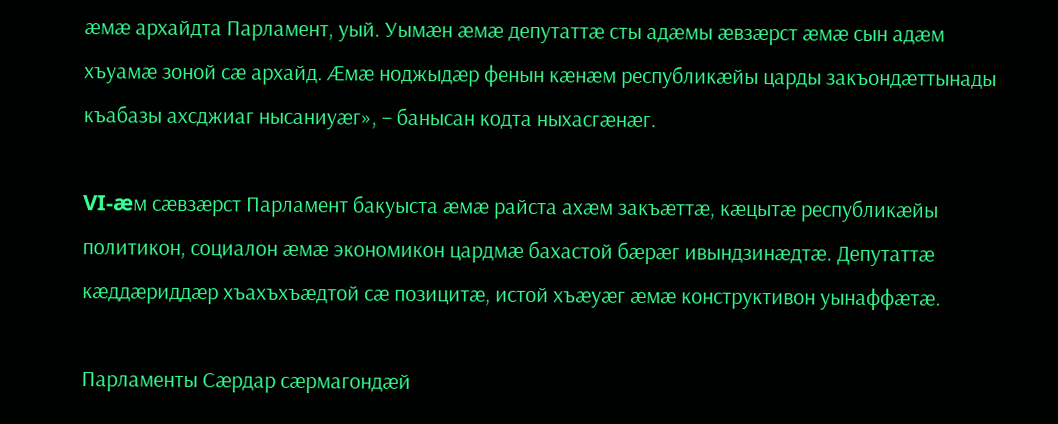æмæ архайдта Парламент, уый. Уымæн æмæ депутаттæ сты адæмы æвзæрст æмæ сын адæм хъуамæ зоной сæ архайд. Æмæ ноджыдæр фенын кæнæм республикæйы царды закъондæттынады къабазы ахсджиаг нысаниуæг», – банысан кодта ныхасгæнæг.

VI-æм сæвзæрст Парламент бакуыста æмæ райста ахæм закъæттæ, кæцытæ республикæйы политикон, социалон æмæ экономикон цардмæ бахастой бæрæг ивындзинæдтæ. Депутаттæ кæддæриддæр хъахъхъæдтой сæ позицитæ, истой хъæуæг æмæ конструктивон уынаффæтæ.

Парламенты Сæрдар сæрмагондæй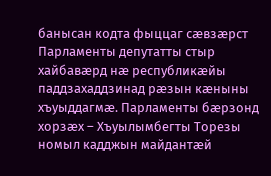банысан кодта фыццаг сæвзæрст Парламенты депутатты стыр хайбавæрд нæ республикæйы паддзахаддзинад рæзын кæныны хъуыддагмæ. Парламенты бæрзонд хорзæх – Хъуылымбегты Торезы номыл кадджын майдантæй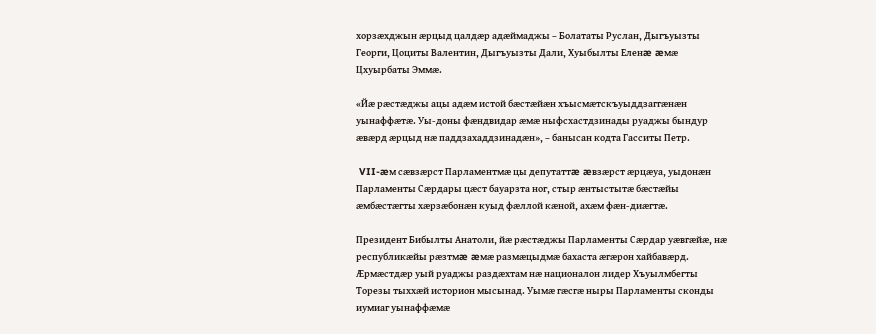хорзæхджын æрцыд цалдæр адæймаджы – Болататы Руслан, Дыгъуызты Георги, Цоциты Валентин, Дыгъуызты Дали, Хуыбылты Еленæ æмæ    Цхуырбаты Эммæ.

«Йæ рæстæджы ацы адæм истой бæстæйæн хъысмæтскъуыддзаггæнæн уынаффæтæ. Уы-доны фæндвидар æмæ ныфсхастдзинады руаджы бындур æвæрд æрцыд нæ паддзахаддзинадæн», – банысан кодта Гасситы Петр.

 VII-æм сæвзæрст Парламентмæ цы депутаттæ æвзæрст æрцæуа, уыдонæн Парламенты Сæрдары цæст бауарзта ног, стыр æнтыстытæ бæстæйы æмбæстæгты хæрзæбонæн куыд фæллой кæной, ахæм фæн-диæгтæ.

Президент Бибылты Анатоли, йæ рæстæджы Парламенты Сæрдар уæвгæйæ, нæ республикæйы рæзтмæ æмæ размæцыдмæ бахаста æгæрон хайбавæрд. Æрмæстдæр уый руаджы раздæхтам нæ националон лидер Хъуылмбегты Торезы тыххæй историон мысынад. Уымæ гæсгæ ныры Парламенты сконды иумиаг уынаффæмæ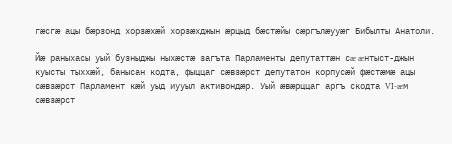гæсгæ ацы бæрзонд хорзæхæй хорзæхджын æрцыд бæстæйы сæргълæууæг Бибылты Анатоли.

Йæ раныхасы уый бузныджы ныхæстæ загъта Парламенты депутаттæн сæ æнтыст-джын куысты тыххæй, банысан кодта, фыццаг сæвзæрст депутатон корпусæй фæстæмæ ацы сæвзæрст Парламент кæй уыд иууыл активондæр. Уый æвæрццаг аргъ скодта VI-æм сæвзæрст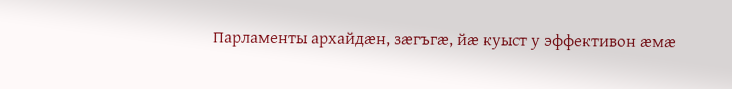Парламенты архайдæн, зæгъгæ, йæ куыст у эффективон æмæ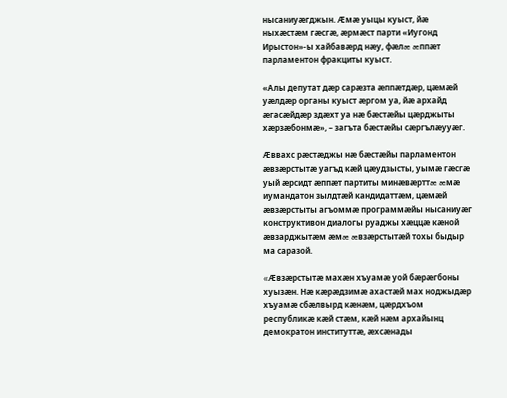нысаниуæгджын. Æмæ уыцы куыст, йæ ныхæстæм гæсгæ, æрмæст парти «Иугонд Ирыстон»-ы хайбавæрд нæу, фæлæ æппæт парламентон фракциты куыст.

«Алы депутат дæр сарæзта æппæтдæр, цæмæй уæлдæр органы куыст æргом уа, йæ архайд æгасæйдæр здæхт уа нæ бæстæйы цæрджыты хæрзæбонмæ», – загъта бæстæйы сæргълæууæг.

Æввахс рæстæджы нæ бæстæйы парламентон æвзæрстытæ уагъд кæй цæудзысты, уымæ гæсгæ уый æрсидт æппæт партиты минæвæрттæ æмæ иумандатон зылдтæй кандидаттæм, цæмæй æвзæрстыты агъоммæ программæйы нысаниуæг конструктивон диалогы руаджы хæццæ кæной æвзарджытæм æмæ æвзæрстытæй тохы быдыр ма саразой.

«Æвзæрстытæ махæн хъуамæ уой бæрæгбоны хуызæн. Нæ кæрæдзимæ ахастæй мах ноджыдæр хъуамæ сбæлвырд кæнæм, цæрдхъом республикæ кæй стæм, кæй нæм архайынц демократон институттæ, æхсæнады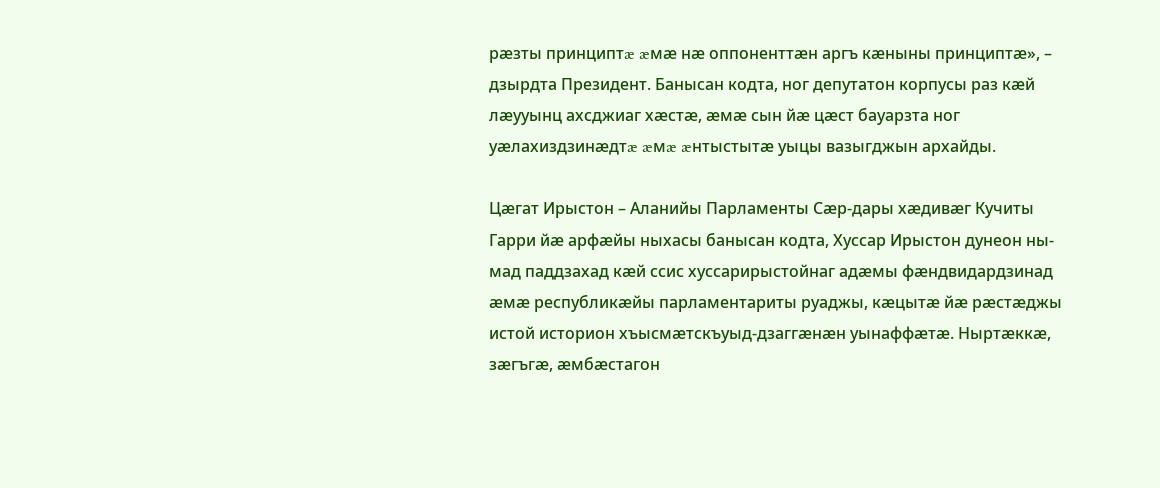рæзты принциптæ æмæ нæ оппоненттæн аргъ кæныны принциптæ», – дзырдта Президент. Банысан кодта, ног депутатон корпусы раз кæй лæууынц ахсджиаг хæстæ, æмæ сын йæ цæст бауарзта ног уæлахиздзинæдтæ æмæ æнтыстытæ уыцы вазыгджын архайды.

Цæгат Ирыстон – Аланийы Парламенты Сæр-дары хæдивæг Кучиты Гарри йæ арфæйы ныхасы банысан кодта, Хуссар Ирыстон дунеон ны-мад паддзахад кæй ссис хуссарирыстойнаг адæмы фæндвидардзинад æмæ республикæйы парламентариты руаджы, кæцытæ йæ рæстæджы истой историон хъысмæтскъуыд-дзаггæнæн уынаффæтæ. Ныртæккæ, зæгъгæ, æмбæстагон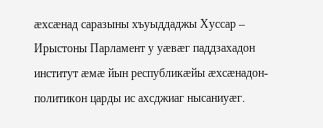æхсæнад саразыны хъуыддаджы Хуссар – Ирыстоны Парламент у уæвæг паддзахадон институт æмæ йын республикæйы æхсæнадон-политикон царды ис ахсджиаг нысаниуæг.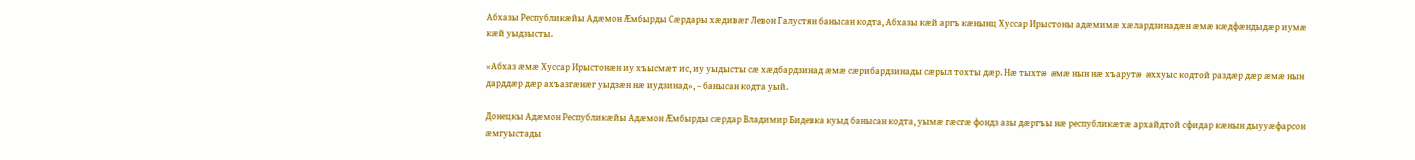Абхазы Республикæйы Адæмон Æмбырды Сæрдары хæдивæг Левон Галустян банысан кодта, Абхазы кæй аргъ кæнынц Хуссар Ирыстоны адæмимæ хæлардзинадæн æмæ кæдфæндыдæр иумæ кæй уыдзысты.

«Абхаз æмæ Хуссар Ирыстонæн иу хъысмæт ис, иу уыдысты сæ хæдбардзинад æмæ сæрибардзинады сæрыл тохты дæр. Нæ тыхтæ æмæ нын нæ хъарутæ æххуыс кодтой раздæр дæр æмæ нын дарддæр дæр ахъазгæнæг уыдзæн нæ иудзинад», – банысан кодта уый.

Донецкы Адæмон Республикæйы Адæмон Æмбырды сæрдар Владимир Бидевка куыд банысан кодта, уымæ гæсгæ фондз азы дæргъы нæ республикæтæ архайдтой сфидар кæнын дыууæфарсон æмгуыстады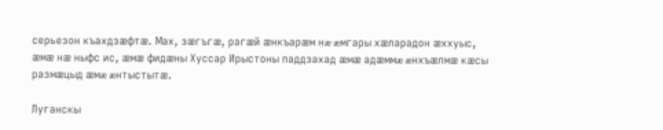серьезон къахдзæфтæ. Мах, зæгъгæ, рагæй æнкъарæм нæ æмгары хæларадон æххуыс, æмæ нæ ныфс ис, æмæ фидæны Хуссар Ирыстоны паддзахад æмæ адæммæ æнхъæлмæ кæсы размæцыд æмæ æнтыстытæ.

Луганскы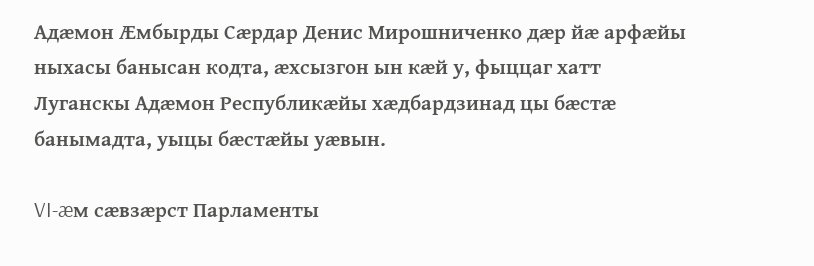Адæмон Æмбырды Сæрдар Денис Мирошниченко дæр йæ арфæйы ныхасы банысан кодта, æхсызгон ын кæй у, фыццаг хатт Луганскы Адæмон Республикæйы хæдбардзинад цы бæстæ банымадта, уыцы бæстæйы уæвын.

VI-æм сæвзæрст Парламенты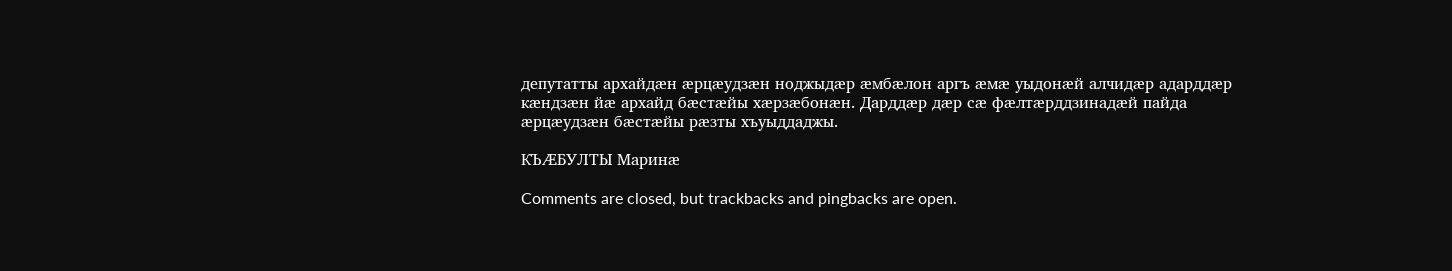депутатты архайдæн æрцæудзæн ноджыдæр æмбæлон аргъ æмæ уыдонæй алчидæр адарддæр кæндзæн йæ архайд бæстæйы хæрзæбонæн. Дарддæр дæр сæ фæлтæрддзинадæй пайда æрцæудзæн бæстæйы рæзты хъуыддаджы.

КЪÆБУЛТЫ Маринæ

Comments are closed, but trackbacks and pingbacks are open.